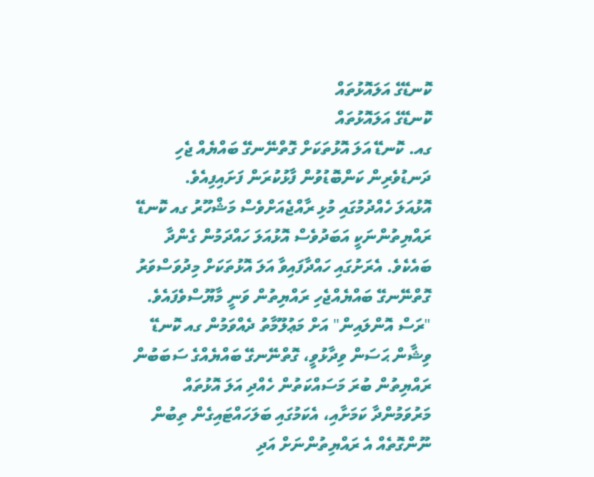ކޮނޑޭގެ އަލައޮޅުތައް
ކޮނޑޭގެ އަލައޮޅުތައް
ގއ. ކޮނޑޭ އަލަ އޮޅުތަކަށް ގޮތްނޭނގޭ ބައްޔެއް ޖެހި ދަނޑުވެރިން ކަންބޮޑުވުން ފާޅުކުރަން ފަށައިފިއެވެ.
އޮޅުއަލަ ހެއްދުމުގައި މުޅި ރާއްޖެއަށްވެސް މަޝްހޫރު ގއ ކޮނޑޭ ރައްޔިތުންނަކީ އަބަދުވެސް އޮޅުއަލަ ހައްދަމުން ގެންދާ ބައެކެވެ. އެރަށުގައި ހައްދާފައިވާ އަލަ އޮޅުތަކަށް މިދުވަސްވަރު ގޮތްނޭނގޭ ބައްޔެއްޖެހި ރައްޔިތުން ވަނީ މާޔޫސްވެފައެވެ.
"ރަސް އޮންލައިން" އަށް މަޢުލޫމާތު ދެއްވަމުން ގއ ކޮނޑޭ ވިޝާން ޙަސަން ވިދާޅުވީ، ގޮތްނޭނގޭ ބައްޔެއްގެ ސަބަބުން ރައްޔިތުން ބުރަ މަސައްކަތުން ހެއްދި އަލަ އޮޅުތައް މަރުވަމުންދާ ކަމަށާއި، އެކަމުގައި ބަލަހައްޓައިގެން ތިބުން ނޫންގޮތެއް އެ ރައްޔިތުންނަށް އަދި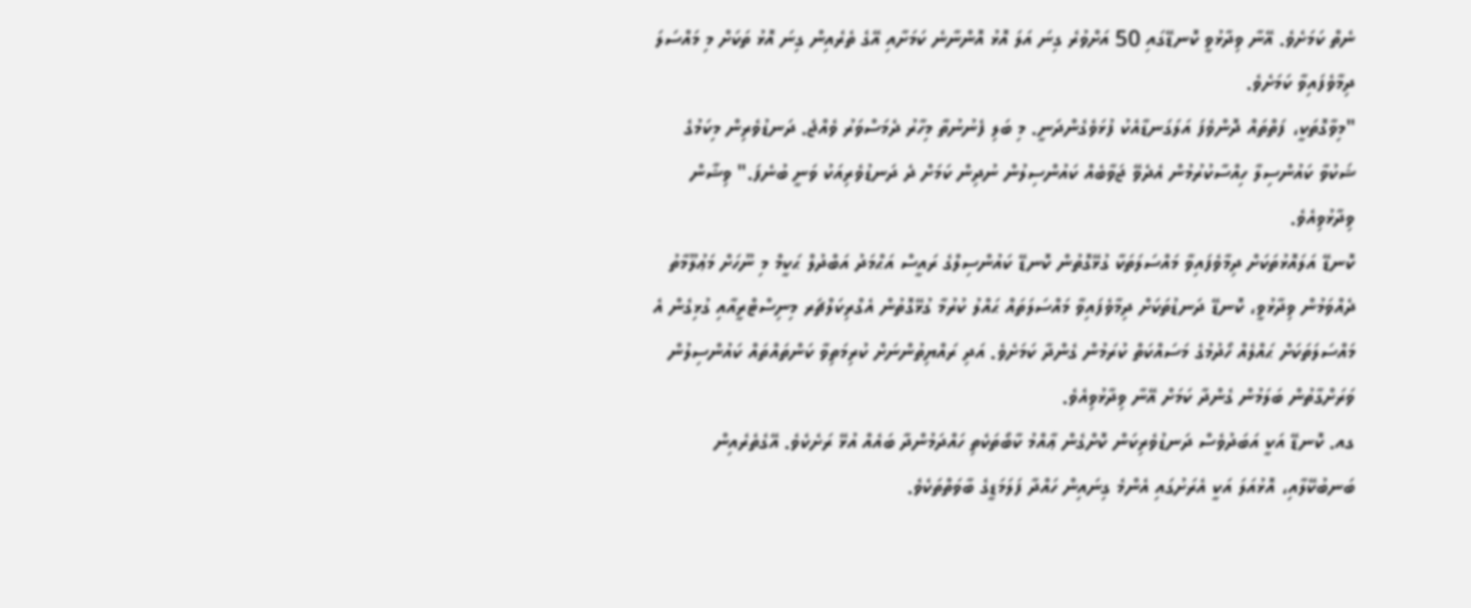ނެތް ކަމަށެވެ. އޭނާ ވިދާޅުވީ ކޮނޑޭގައި 50 އަށްވުރެ ގިނަ އަލަ އޮޅު އޮންނާނެ ކަމަށާއި އޭގެ ތެރެއިން ގިނަ އޮޅު ތަކަށް މި މައްސަލަ ދިމާވެފައިވާ ކަމަށެވެ.
"މިވާގޮތަކީ، ފަތްތައް ދޮންވެފަ އަލަގަނޑާއެކު ފުޅަވެގެންދަނީ. މި ބަލި ފެނުނުތާ މިހާރު ދެމަސްވަރު ވެއްޖެ. ދަނޑުވެރިން މިކަމުގެ ޝަކުވާ ކައުންސިލާ ހިއްސާކުރުމުން އެދެވޭ ޖަވާބެއް ކައުންސިލުން ނުދިން ކަމަށް ދެ ދަނޑުވެރިއަކު ވަނީ ބުނެފަ." ވިޝާން ވިދާޅުވިއެވެ.
ކޮނޑޭ އަލައޮޅުތަކަށް ދިމާވެފައިވާ މައްސަލަތަކާ ގުޅޭގޮތުން ކޮނޑޭ ކައުންސިލްގެ ރައީސް އަޙްމަދު އަބްދުލް ޙަކީމް މި ނޫހަށް މަޢުލޫމާތު ދެއްވަމުން ވިދާޅުވީ، ކޮނޑޭ ދަނޑުތަކަށް ދިމާވެފައިވާ މައްސަލަތައް ޙައްލު ކުރުމާ ގުޅޭގޮތުން އެގްރިކަލްޗަރ މިނިސްޓްރީއާއި ގުޅިގެން އެ މައްސަލަތަކަށް ޙައްލެއް ހޯދުމުގެ މަސައްކަތް ކުރަމުން ގެންދާ ކަމަށެވެ. އަދި ރައްޔިތުންނަށް ކުރިމަތިވާ ކަންތައްތައް ކައުންސިލުން ވަރަށްގާތުން ބަލަމުން ގެންދާ ކަމަށް އޭނާ ވިދާޅުވިއެވެ.
ގއ. ކޮނޑޭ އަކީ އަބަދުވެސް ދަނޑުވެރިކަން ކޮށްގެން ޢާއްމު ކާބޯތަކެތި ހައްދަމުންދާ ބައެއް އުޅޭ ރަށެކެވެ. އޭގެތެރެއިން ބަނބުކޭލާއި، އޮޅުއަލަ އަކީ އެރަށުގައި އެންމެ ގިނައިން ހައްދާ ފަލަމަޑީގެ ބާވަތްތަކެވެ.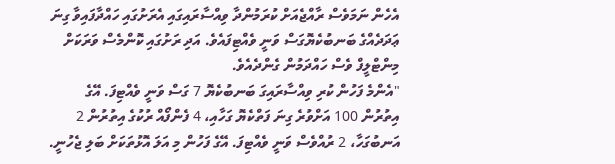އެހެން ނަމަވެސް ރާއްޖެއަށް ކުރަމުންދާ ވިއްސާރައިގައި އެރަށުގައި ހައްދާފައިވާ ގިނަ ޢަދަދެއްގެ ބަނބުކެޔޮގަސް ވަނީ ވެއްޓިފައެވެ. އަދި ރަށުގައި ކޮންމެސް ވަރަކަށް މިންޓްލީފް ވެސް ހައްދަމުން ގެންދެއެވެ.
"އެންމެ ފަހުން ކުރި ވިއްސާރައިގަ ބަނބުކެޔޮ 7 ގަސް ވަނީ ވެއްޓިފަ. އޭގެ އިތުރުން 100 އަށްވުރެ ގިނަ ފަތްކެޔޮ ގަހާއި، 4 ފެންފޯއް ރުކުގެ އިތުރުން 2 އަނބުގަހާ، 2 ރުއްވެސް ވަނީ ވެއްޓިފަ. އޭގެ ފަހުން މި އަލަ އޮޅުތަކަށް ބަލި ޖެހުނީ.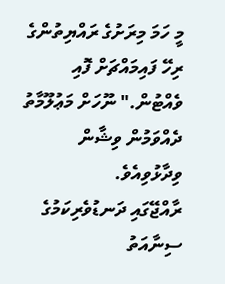މީ ހަމަ މިރަށުގެ ރައްޔިތުންގެ ރިހޭ ފައިމައްޗަށް ފޮއި ވެއްޓުން." ނޫހަށް މަޢުލޫމާތު ދެއްވަމުން ވިޝާން ވިދާޅުވިއެވެ.
ރާއްޖޭގައި ދަނޑުވެރިކަމުގެ ސިނާއަތު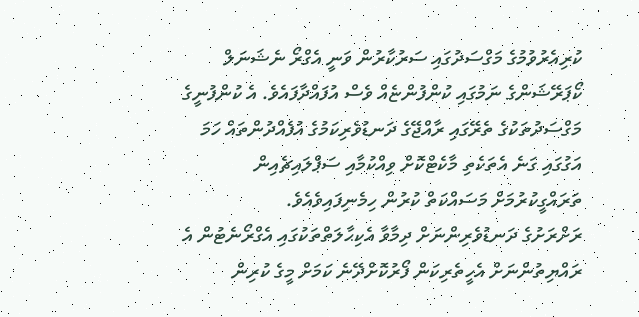ކުރިއެރުވުމުގެ މަގްސަދުގައި ސަރުކާރުން ވަނީ އެގްރޯ ނެޝަނަލް ކޯޕަރޭޝަންގެ ނަމުގައި ކުންފުންޏެއް ވެސް އުފައްދާފައެވެ. އެ ކުންފުނީގެ މަގްސަދުތަކުގެ ތެރޭގައި ރާއްޖޭގެ ދަނޑުވެރިކަމުގެ އުފެއްދުންތައް ހަމަ އަގުގައި ގަނެ އެތަކެތި މާކެޓްކޮށް ވިއްކުމާއި ސަޕްލައިޗެއިން ތަރައްގީކުރުމަށް މަސައްކަތް ކުރުން ހިމެނިފައިވެއެވެ.
ރަށްރަށުގެ ދަނޑުވެރިންނަށް ދިމާވާ އެކިޙާލަތްތަކުގައި އެގްރޯނެޓުން އެ ރައްޔިތުންނަށް އެހީތެރިކަން ފޯރުކޮށްދޭނެ ކަމަށް މީގެ ކުރިން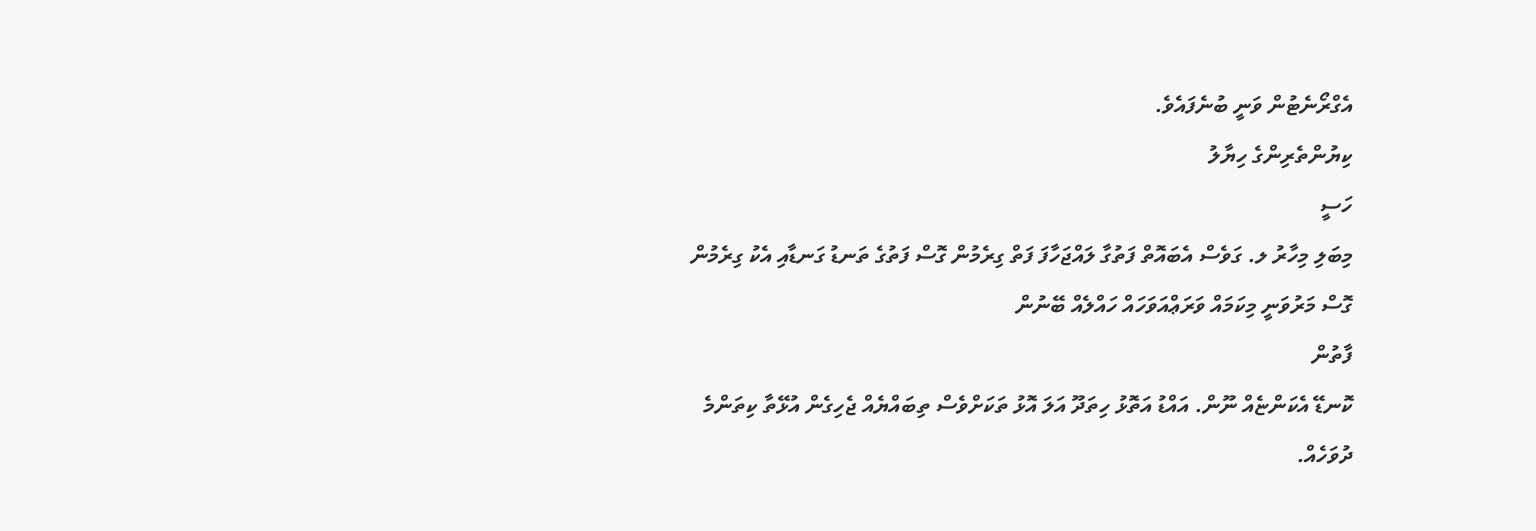އެގްރޯނެޓުން ވަނީ ބުނެފައެވެ.
ކިޔުންތެރިންގެ ހިޔާލު
ހަސީ
މިބަލި މިހާރު ލ. ގަވެސް އެބައޮތް ފަތުގާ ލައްޖަހާފަ ފަތް ގިރެމުން ގޮސް ފަތުގެ ތަނޑު ގަނޑާއި އެކު ގިރެމުން ގޮސް މަރުވަނީ މިކަމައް ވަރަޢްއަވަހައް ހައްލެއް ބޭނުން
ފާތުން
ކޮނޑޭ އެކަންޏެއް ނޫން. އައްޑު އަތޮޅު ހިތަދޫ އަލަ އޮޅު ތަކަށްވެސް ތިބައްޔެއް ޖެހިގެން އުޅޭތާ ކިތަންމެ ދުވަހެއް.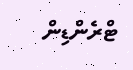ޓްރެންޑިން